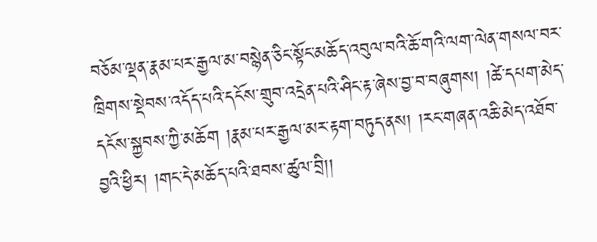བཅོམ་ལྡན་རྣམ་པར་རྒྱལ་མ་བསྙེན་ཅིང་སྟོང་མཆོད་འབུལ་བའི་ཆོ་གའི་ལག་ལེན་གསལ་བར་ཁྲིགས་སྡེབས་འདོད་པའི་དངོས་གྲུབ་འདྲེན་པའི་ཤིང་རྟ་ཞེས་བྱ་བ་བཞུགས། །ཚེ་དཔག་མེད་དངོས་སྐྱབས་ཀྱི་མཆོག །རྣམ་པར་རྒྱལ་མར་རྟག་བཏུད་ནས། །རང་གཞན་འཆི་མེད་འཐོབ་བྱའི་ཕྱིར། །གང་དེ་མཆོད་པའི་ཐབས་ཚུལ་བྲི།།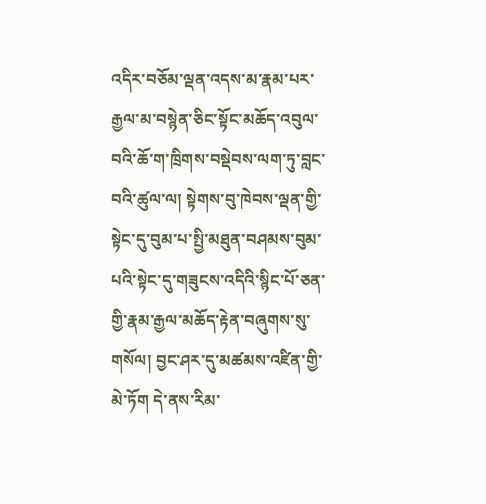འདིར་བཅོམ་ལྡན་འདས་མ་རྣམ་པར་རྒྱལ་མ་བསྙེན་ཅིང་སྟོང་མཆོད་འབུལ་བའི་ཆོ་ག་ཁྲིགས་བསྡེབས་ལག་ཏུ་བླང་བའི་ཚུལ་ལ། སྟེགས་བུ་ཁེབས་ལྡན་གྱི་སྟེང་དུ་བུམ་པ་སྤྱི་མཐུན་བཤམས་བུམ་པའི་སྟེང་དུ་གཟུངས་འདིའི་སྙིང་པོ་ཅན་གྱི་རྣམ་རྒྱལ་མཆོད་རྟེན་བཞུགས་སུ་གསོལ། བྱང་ཤར་དུ་མཚམས་འཛིན་གྱི་མེ་ཏོག དེ་ནས་རིམ་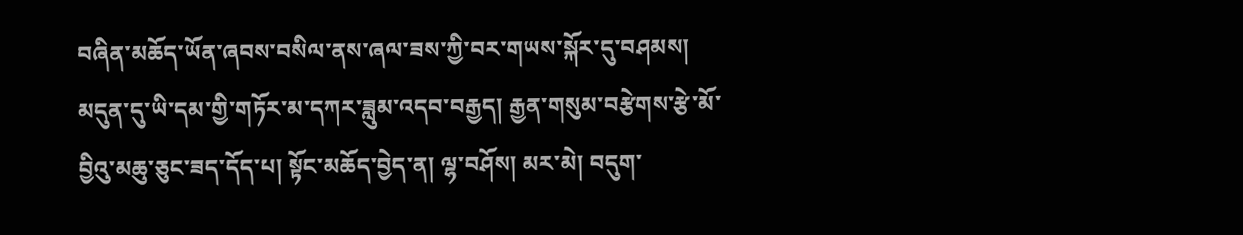བཞིན་མཆོད་ཡོན་ཞབས་བསིལ་ནས་ཞལ་ཟས་ཀྱི་བར་གཡས་སྐོར་དུ་བཤམས། མདུན་དུ་ཡི་དམ་གྱི་གཏོར་མ་དཀར་ཟླུམ་འདབ་བརྒྱད། རྒྱན་གསུམ་བརྩེགས་རྩེ་མོ་བྱིའུ་མཆུ་ཅུང་ཟད་དོད་པ། སྟོང་མཆོད་བྱེད་ན། ལྷ་བཤོས། མར་མེ། བདུག་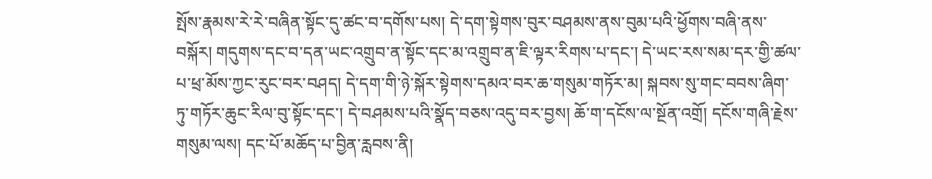སྤོས་རྣམས་རེ་རེ་བཞིན་སྟོང་དུ་ཚང་བ་དགོས་པས། དེ་དག་སྟེགས་བུར་བཤམས་ནས་བུམ་པའི་ཕྱོགས་བཞི་ནས་བསྐོར། གདུགས་དང་བ་དན་ཡང་འགྲུབ་ན་སྟོང་དང་མ་འགྲུབ་ན་ཇི་ལྟར་རིགས་པ་དང་། དེ་ཡང་རས་སམ་དར་གྱི་ཚལ་པ་ཕྲ་མོས་ཀྱང་རུང་བར་བཤད། དེ་དག་གི་ཉེ་སྐོར་སྟེགས་དམའ་བར་ཆ་གསུམ་གཏོར་མ། སྐབས་སུ་གང་བབས་ཞིག་ཏུ་གཏོར་ཆུང་རིལ་བུ་སྟོང་དང་། དེ་བཤམས་པའི་སྣོད་བཅས་འདུ་བར་བྱས། ཆོ་ག་དངོས་ལ་སྔོན་འགྲོ། དངོས་གཞི་རྗེས་གསུམ་ལས། དང་པོ་མཆོད་པ་བྱིན་རླབས་ནི།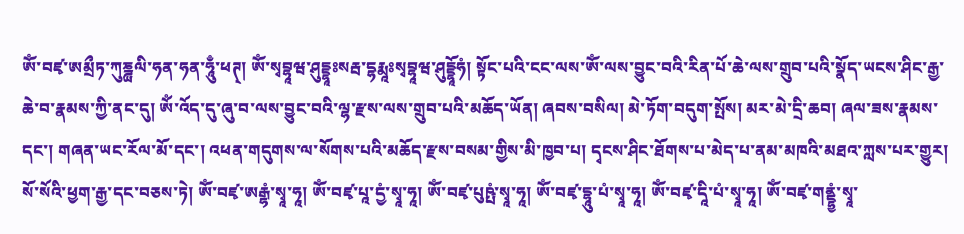ཨོཾ་བཛྭ་ཨམྲྀཏ་ཀུཎྜྻལི་ཧན་ཧན་ཧཱུྃ་ཕཊ྄། ཨོཾ་སྭབྷཱཝ་ཤུདྡྷཱཿསརྦ་དྷརྨཱཿསྭབྷཱཝ་ཤུདྡྷཱོཧཾ། སྟོང་པའི་ངང་ལས་ཨོཾ་ལས་བྱུང་བའི་རིན་པོ་ཆེ་ལས་གྲུབ་པའི་སྣོད་ཡངས་ཤིང་རྒྱ་ཆེ་བ་རྣམས་ཀྱི་ནང་དུ། ཨོཾ་འོད་དུ་ཞུ་བ་ལས་བྱུང་བའི་ལྷ་རྫས་ལས་གྲུབ་པའི་མཆོད་ཡོན། ཞབས་བསིལ། མེ་ཏོག་བདུག་སྤོས། མར་མེ་དྲི་ཆབ། ཞལ་ཟས་རྣམས་དང་། གཞན་ཡང་རོལ་མོ་དང་། འཕན་གདུགས་ལ་སོགས་པའི་མཆོད་རྫས་བསམ་གྱིས་མི་ཁྱབ་པ། དྭངས་ཤིང་ཐོགས་པ་མེད་པ་ནམ་མཁའི་མཐའ་ཀླས་པར་གྱུར། སོ་སོའི་ཕྱག་རྒྱ་དང་བཅས་ཏེ། ཨོཾ་བཛྭ་ཨརྒྷཾ་སྭཱ་ཧཱ། ཨོཾ་བཛྭ་པཱ་དྱཾ་སྭཱ་ཧཱ། ཨོཾ་བཛྭ་པུཥྤཾ་སྭཱ་ཧཱ། ཨོཾ་བཛྭ་དྷཱུ་པཾ་སྭཱ་ཧཱ། ཨོཾ་བཛྭ་དཱི་པཾ་སྭཱ་ཧཱ། ཨོཾ་བཛྭ་གནྡྷྱཾ་སྭཱ་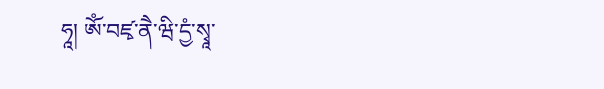ཧཱ། ཨོཾ་བཛྭ་ནཻ་ཝི་དྱཾ་སྭཱ་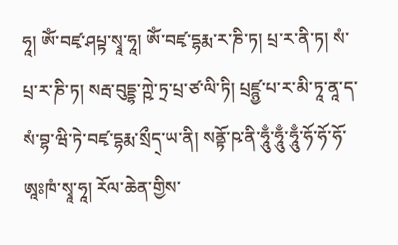ཧཱ། ཨོཾ་བཛྭ་ཤཔྟ་སྭཱ་ཧཱ། ཨོཾ་བཛྭ་དྷརྨ་ར་ཎི་ཏ། པྲ་ར་ནི་ཏ། སཾ་པྲ་ར་ཎི་ཏ། སརྦ་བུདྡྷ་ཀྵེ་ཏྲ་པྲ་ཙ་ལི་ཏི། པྲཛྙྱ་པ་ར་མི་ཏཱ་ནཱ་ད་སཾ་བྷ་ཝི་ཏེ་བཛྭ་དྷརྨ་སྲྀད྄་ཡ་ནི། སནྟོ་ཥ་ནི་ཧཱུྃ་ཧཱུྃ་ཧཱུྃ་ཧོ་ཧོ་ཧོ་ཨཱཿཁཾ་སྭཱ་ཧཱ། རོལ་ཆེན་གྱིས་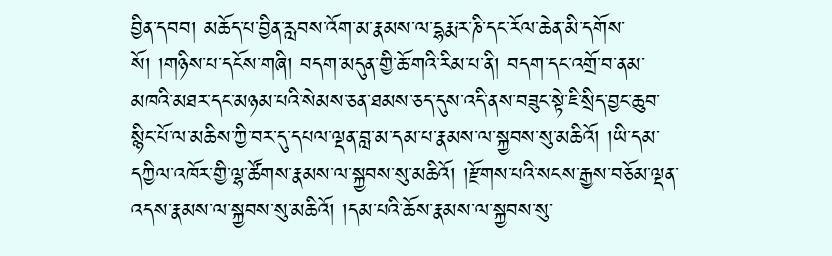བྱིན་དབབ། མཆོད་པ་བྱིན་རླབས་འོག་མ་རྣམས་ལ་དྷརྨ་ར་ཎི་དང་རོལ་ཆེན་མི་དགོས་སོ། །གཉིས་པ་དངོས་གཞི། བདག་མདུན་གྱི་ཆོ་གའི་རིམ་པ་ནི། བདག་དང་འགྲོ་བ་ནམ་མཁའི་མཐར་དང་མཉམ་པའི་སེམས་ཅན་ཐམས་ཅད་དུས་འདི་ནས་བཟུང་སྟེ་ཇི་སྲིད་བྱང་ཆུབ་སྙིང་པོ་ལ་མཆིས་ཀྱི་བར་དུ་དཔལ་ལྡན་བླ་མ་དམ་པ་རྣམས་ལ་སྐྱབས་སུ་མཆིའོ། །ཡི་དམ་དཀྱིལ་འཁོར་གྱི་ལྷ་ཚོགས་རྣམས་ལ་སྐྱབས་སུ་མཆིའོ། །རྫོགས་པའི་སངས་རྒྱས་བཅོམ་ལྡན་འདས་རྣམས་ལ་སྐྱབས་སུ་མཆིའོ། །དམ་པའི་ཆོས་རྣམས་ལ་སྐྱབས་སུ་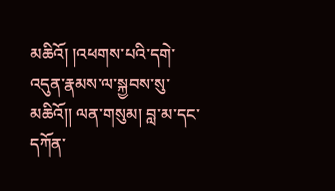མཆིའོ། །འཕགས་པའི་དགེ་འདུན་རྣམས་ལ་སྐྱབས་སུ་མཆིའོ།། ལན་གསུམ། བླ་མ་དང་དཀོན་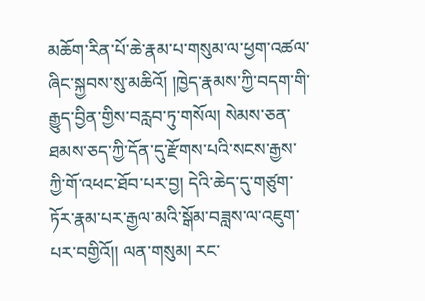མཆོག་རིན་པོ་ཆེ་རྣམ་པ་གསུམ་ལ་ཕྱག་འཚལ་ཞིང་སྐྱབས་སུ་མཆིའོ། །ཁྱེད་རྣམས་ཀྱི་བདག་གི་རྒྱུད་བྱིན་གྱིས་བརླབ་ཏུ་གསོལ། སེམས་ཅན་ཐམས་ཅད་ཀྱི་དོན་དུ་རྫོགས་པའི་སངས་རྒྱས་ཀྱི་གོ་འཕང་ཐོབ་པར་བྱ། དེའི་ཆེད་དུ་གཙུག་ཏོར་རྣམ་པར་རྒྱལ་མའི་སྒོམ་བཟླས་ལ་འཇུག་པར་བགྱིའོ།། ལན་གསུམ། རང་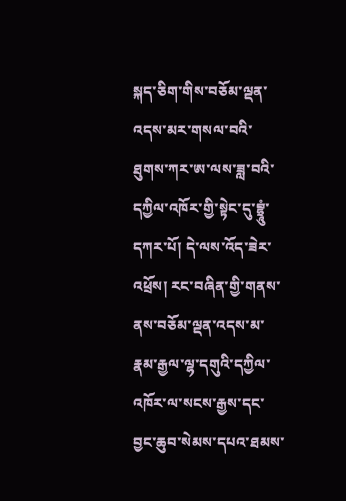སྐད་ཅིག་གིས་བཅོམ་ལྡན་འདས་མར་གསལ་བའི་ཐུགས་ཀར་ཨ་ལས་ཟླ་བའི་དཀྱིལ་འཁོར་གྱི་སྟེང་དུ་བྷྲཱུཾ་དཀར་པོ། དེ་ལས་འོད་ཟེར་འཕྲོས། རང་བཞིན་གྱི་གནས་ནས་བཅོམ་ལྡན་འདས་མ་རྣམ་རྒྱལ་ལྷ་དགུའི་དཀྱིལ་འཁོར་ལ་སངས་རྒྱས་དང་བྱང་ཆུབ་སེམས་དཔའ་ཐམས་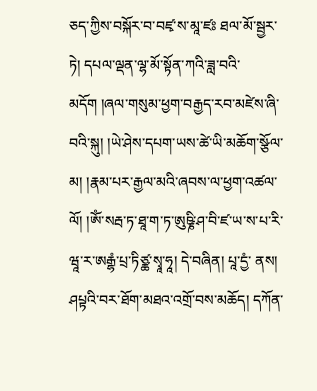ཅད་ཀྱིས་བསྐོར་བ་བཛྭ་ས་མཱ་ཛཿ ཐལ་མོ་སྦྱར་ཏེ། དཔལ་ལྡན་ལྷ་མོ་སྟོན་ཀའི་ཟླ་བའི་མདོག །ཞལ་གསུམ་ཕྱག་བརྒྱད་རབ་མཛེས་ཞི་བའི་སྐུ། །ཡེ་ཤེས་དཔག་ཡས་ཚེ་ཡི་མཆོག་སྩོལ་མ། །རྣམ་པར་རྒྱལ་མའི་ཞབས་ལ་ཕྱག་འཚལ་ལོ། །ཨོཾ་སརྦ་ཏ་ཐཱ་ག་ཏ་ཨུཥྞི་ཤ་བི་ཛ་ཡ་ས་པ་རི་ཝཱ་ར་ཨརྒྷཾ་པྲ་ཏིཙྪ་སྭཱ་ཧཱ། དེ་བཞིན། པཱ་དྱཾ་ ནས། ཤཔྟའི་བར་ཐོག་མཐའ་འགྲོ་བས་མཆོད། དཀོན་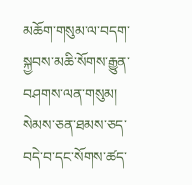མཆོག་གསུམ་ལ་བདག་སྐྱབས་མཆི་སོགས་རྒྱུན་བཤགས་ལན་གསུམ། སེམས་ཅན་ཐམས་ཅད་བདེ་བ་དང་སོགས་ཚད་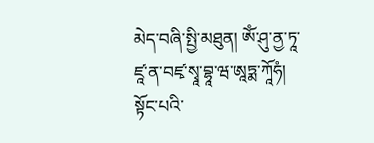མེད་བཞི་སྤྱི་མཐུན། ཨོཾ་ཤུ་ནྱ་ཏཱ་ཛཱ་ན་བཛྭ་སྭཱ་བྷཱ་ཝ་ཨཱཏྨ་ཀཱོཧཾ། སྟོང་པའི་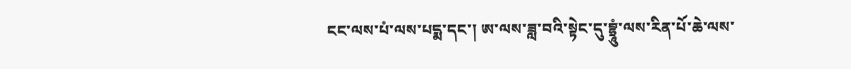ངང་ལས་པཾ་ལས་པདྨ་དང་། ཨ་ལས་ཟླ་བའི་སྟེང་དུ་བྷྲཱུཾ་ལས་རིན་པོ་ཆེ་ལས་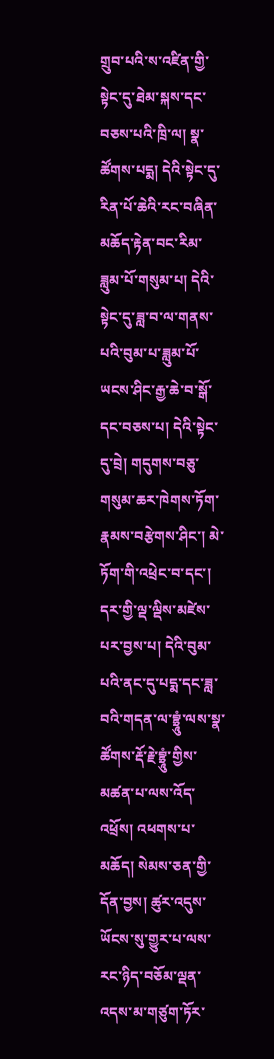གྲུབ་པའི་ས་འཛིན་གྱི་སྟེང་དུ་ཐེམ་སྐས་དང་བཅས་པའི་ཁྲི་ལ། སྣ་ཚོགས་པདྨ། དེའི་སྟེང་དུ་རིན་པོ་ཆེའི་རང་བཞིན་མཆོད་རྟེན་བང་རིམ་ཟླུམ་པོ་གསུམ་པ། དེའི་སྟེང་དུ་ཟླ་བ་ལ་གནས་པའི་བུམ་པ་ཟླུམ་པོ་ཡངས་ཤིང་རྒྱ་ཆེ་བ་སྒོ་དང་བཅས་པ། དེའི་སྟེང་དུ་བྲེ། གདུགས་བཅུ་གསུམ་ཆར་ཁེགས་ཏོག་རྣམས་བརྩེགས་ཤིང་། མེ་ཏོག་གི་འཕྲེང་བ་དང་། དར་གྱི་ལྡ་ལྡིས་མཛེས་པར་བྱས་པ། དེའི་བུམ་པའི་ནང་དུ་པདྨ་དང་ཟླ་བའི་གདན་ལ་བྷྲཱུཾ་ལས་སྣ་ཚོགས་རྡོ་རྗེ་བྷྲཱུཾ་གྱིས་མཚན་པ་ལས་འོད་འཕྲོས། འཕགས་པ་མཆོད། སེམས་ཅན་གྱི་དོན་བྱས། ཚུར་འདུས་ཡོངས་སུ་གྱུར་པ་ལས་རང་ཉིད་བཅོམ་ལྡན་འདས་མ་གཙུག་ཏོར་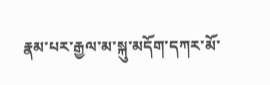རྣམ་པར་རྒྱལ་མ་སྐུ་མདོག་དཀར་མོ་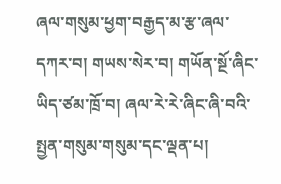ཞལ་གསུམ་ཕྱག་བརྒྱད་མ་རྩ་ཞལ་དཀར་བ། གཡས་སེར་བ། གཡོན་སྔོ་ཞིང་ཡིད་ཙམ་ཁྲོ་བ། ཞལ་རེ་རེ་ཞིང་ཞི་བའི་སྤྱན་གསུམ་གསུམ་དང་ལྡན་པ།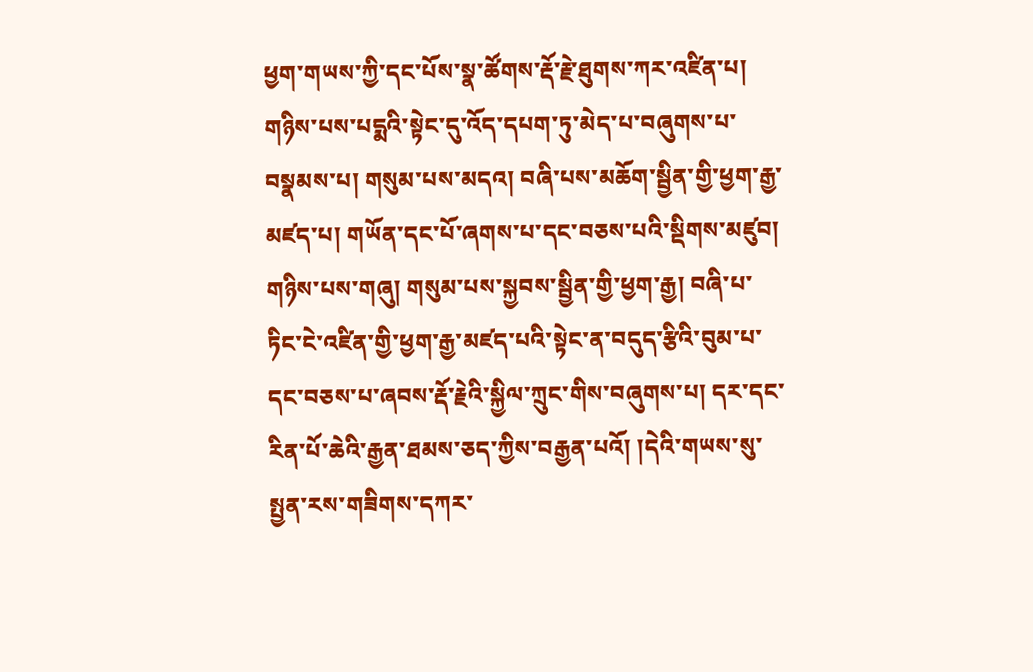ཕྱག་གཡས་ཀྱི་དང་པོས་སྣ་ཚོགས་རྡོ་རྗེ་ཐུགས་ཀར་འཛིན་པ། གཉིས་པས་པདྨའི་སྟེང་དུ་འོད་དཔག་ཏུ་མེད་པ་བཞུགས་པ་བསྣམས་པ། གསུམ་པས་མདའ། བཞི་པས་མཆོག་སྦྱིན་གྱི་ཕྱག་རྒྱ་མཛད་པ། གཡོན་དང་པོ་ཞགས་པ་དང་བཅས་པའི་སྡིགས་མཛུབ། གཉིས་པས་གཞུ། གསུམ་པས་སྐྱབས་སྦྱིན་གྱི་ཕྱག་རྒྱ། བཞི་པ་ཏིང་ངེ་འཛིན་གྱི་ཕྱག་རྒྱ་མཛད་པའི་སྟེང་ན་བདུད་རྩིའི་བུམ་པ་དང་བཅས་པ་ཞབས་རྡོ་རྗེའི་སྐྱིལ་ཀྲུང་གིས་བཞུགས་པ། དར་དང་རིན་པོ་ཆེའི་རྒྱན་ཐམས་ཅད་ཀྱིས་བརྒྱན་པའོ། །དེའི་གཡས་སུ་སྤྱན་རས་གཟིགས་དཀར་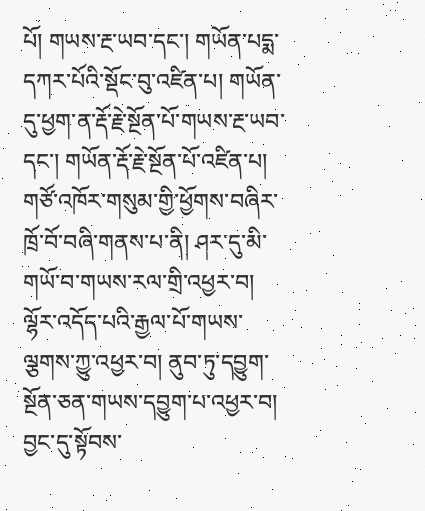པོ། གཡས་རྔ་ཡབ་དང་། གཡོན་པདྨ་དཀར་པོའི་སྡོང་བུ་འཛིན་པ། གཡོན་དུ་ཕྱག་ན་རྡོ་རྗེ་སྔོན་པོ་གཡས་རྔ་ཡབ་དང་། གཡོན་རྡོ་རྗེ་སྔོན་པོ་འཛིན་པ། གཙོ་འཁོར་གསུམ་གྱི་ཕྱོགས་བཞིར་ཁྲོ་བོ་བཞི་གནས་པ་ནི། ཤར་དུ་མི་གཡོ་བ་གཡས་རལ་གྲི་འཕྱར་བ། ལྷོར་འདོད་པའི་རྒྱལ་པོ་གཡས་ལྕགས་ཀྱུ་འཕྱར་བ། ནུབ་ཏུ་དབྱུག་སྔོན་ཅན་གཡས་དབྱུག་པ་འཕྱར་བ། བྱང་དུ་སྟོབས་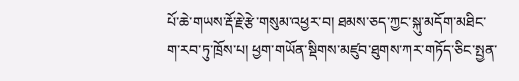པོ་ཆེ་གཡས་རྡོ་རྗེ་རྩེ་གསུམ་འཕྱར་བ། ཐམས་ཅད་ཀྱང་སྐུ་མདོག་མཐིང་ག་རབ་ཏུ་ཁྲོས་པ། ཕྱག་གཡོན་སྡིགས་མཛུབ་ཐུགས་ཀར་གཏོད་ཅིང་སྤྱན་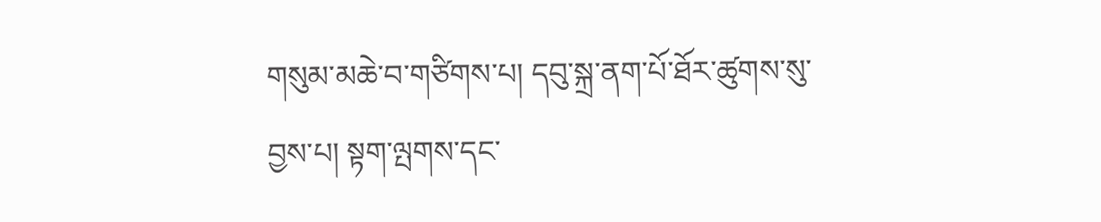གསུམ་མཆེ་བ་གཙིགས་པ། དབུ་སྐྲ་ནག་པོ་ཐོར་ཚུགས་སུ་བྱས་པ། སྟག་ལྤགས་དང་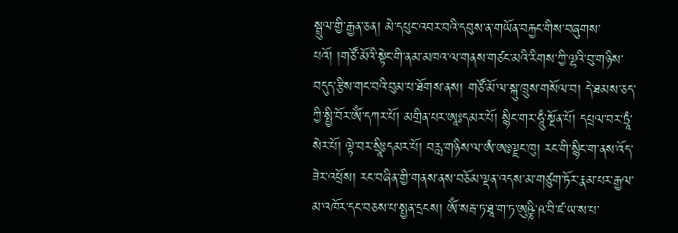སྦྲུལ་གྱི་རྒྱན་ཅན། མེ་དཔུང་འབར་བའི་དབུས་ན་གཡོན་བརྐྱང་གིས་བཞུགས་པའོ། །གཙོ་མོའི་སྟེང་གི་ནམ་མཁའ་ལ་གནས་གཙང་མའི་རིགས་ཀྱི་ལྷའི་བུ་གཉིས་བདུད་རྩིས་གང་བའི་བུམ་པ་ཐོགས་ནས། གཙོ་མོ་ལ་སྐུ་ཁྲུས་གསོལ་བ། དེ་ཐམས་ཅད་ཀྱི་སྤྱི་བོར་ཨོཾ་དཀར་པོ། མགྲིན་པར་ཨཱཿདམར་པོ། སྙིང་གར་ཧཱུྃ་སྔོན་པོ། དཔྲལ་བར་ཏྲཱཾ་སེར་པོ། ལྟེ་བར་སྲཱིཿདམར་པོ། བརླ་གཉིས་ལ་ཨཾ་ཨཿལྗང་ཁུ། རང་གི་སྙིང་ག་ནས་འོད་ཟེར་འཕྲོས། རང་བཞིན་གྱི་གནས་ནས་བཅོམ་ལྡན་འདས་མ་གཙུག་ཏོར་རྣམ་པར་རྒྱལ་མ་འཁོར་དང་བཅས་པ་སྤྱན་དྲངས། ཨོཾ་སརྦ་ཏ་ཐཱ་ག་ཏ་ཨུཥྞི་ཥ་བི་ཛ་ཡ་ས་པ་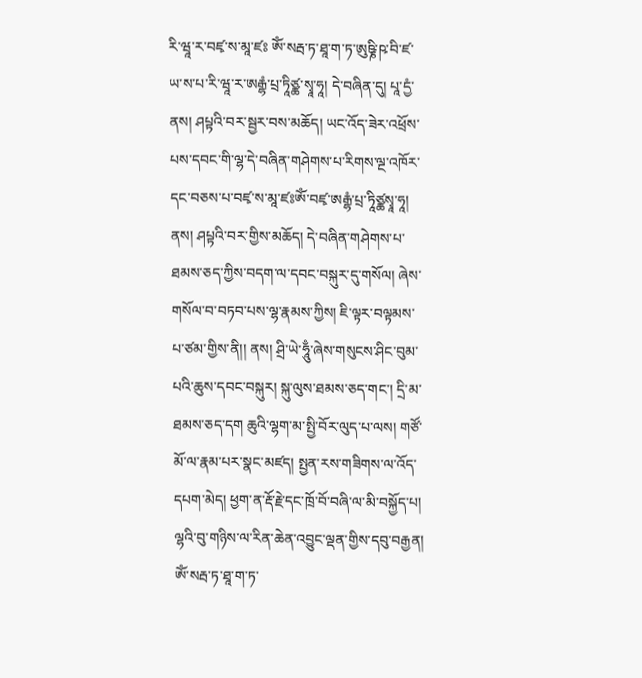རི་ཝཱ་ར་བཛྭ་ས་མཱ་ཛཿ ཨོཾ་སརྦ་ཏ་ཐཱ་ག་ཏ་ཨུཥྞི་ཥ་བི་ཛ་ཡ་ས་པ་རི་ཝཱ་ར་ཨརྒྷཾ་པྲ་ཏཱིཙྪ་སྭཱ་ཧཱ། དེ་བཞིན་དུ། པཱ་དྱཾ་ ནས། ཤཔྟའི་བར་སྦྱར་བས་མཆོད། ཡང་འོད་ཟེར་འཕྲོས་པས་དབང་གི་ལྷ་དེ་བཞིན་གཤེགས་པ་རིགས་ལྔ་འཁོར་དང་བཅས་པ་བཛྭ་ས་མཱ་ཛཿཨོཾ་བཛྭ་ཨརྒྷཾ་པྲ་ཏཱིཙྪསྭཱ་ཧཱ། ནས། ཤཔྟའི་བར་གྱིས་མཆོད། དེ་བཞིན་གཤེགས་པ་ཐམས་ཅད་ཀྱིས་བདག་ལ་དབང་བསྐུར་དུ་གསོལ། ཞེས་གསོལ་བ་བཏབ་པས་ལྷ་རྣམས་ཀྱིས། ཇི་ལྟར་བལྟམས་པ་ཙམ་གྱིས་ནི།། ནས། ཤྲི་ཡེ་ཧཱུྃ་ཞེས་གསུངས་ཤིང་བུམ་པའི་ཆུས་དབང་བསྐུར། སྐུ་ལུས་ཐམས་ཅད་གང་། དྲི་མ་ཐམས་ཅད་དག ཆུའི་ལྷག་མ་སྤྱི་བོར་ལུད་པ་ལས། གཙོ་མོ་ལ་རྣམ་པར་སྣང་མཛད། སྤྱན་རས་གཟིགས་ལ་འོད་དཔག་མེད། ཕྱག་ན་རྡོ་རྗེ་དང་ཁྲོ་བོ་བཞི་ལ་མི་བསྐྱོད་པ། ལྷའི་བུ་གཉིས་ལ་རིན་ཆེན་འབྱུང་ལྡན་གྱིས་དབུ་བརྒྱན། ཨོཾ་སརྦ་ཏ་ཐཱ་ག་ཏ་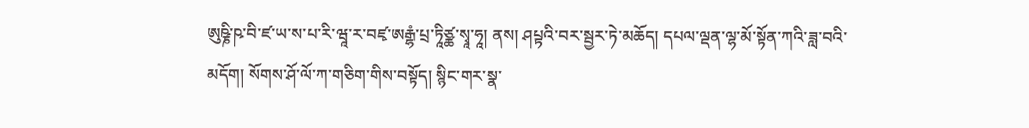ཨུཥྞི་ཥ་བི་ཛ་ཡ་ས་པ་རི་ཝཱ་ར་བཛྭ་ཨརྒྷཾ་པྲ་ཏཱིཙྪ་སྭཱ་ཧཱ། ནས། ཤཔྟའི་བར་སྦྱར་ཏེ་མཆོད། དཔལ་ལྡན་ལྷ་མོ་སྟོན་ཀའི་ཟླ་བའི་མདོག། སོགས་ཤོ་ལོ་ཀ་གཅིག་གིས་བསྟོད། སྙིང་གར་སྣ་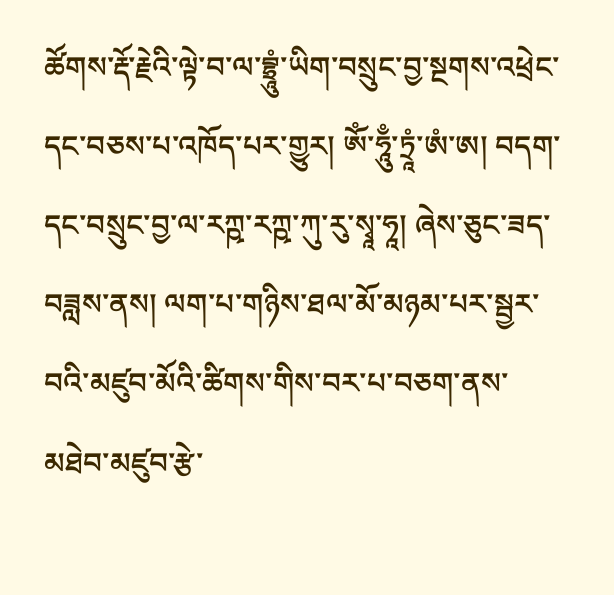ཚོགས་རྡོ་རྗེའི་ལྟེ་བ་ལ་བྷྲཱུཾ་ཡིག་བསྲུང་བྱ་སྔགས་འཕྲེང་དང་བཅས་པ་འཁོད་པར་གྱུར། ཨོཾ་ཧཱུྃ་ཏྲཱཾ་ཨཾ་ཨ། བདག་དང་བསྲུང་བྱ་ལ་རཀྵ་རཀྵ་ཀུ་རུ་སྭཱ་ཧཱ། ཞེས་ཅུང་ཟད་བཟླས་ནས། ལག་པ་གཉིས་ཐལ་མོ་མཉམ་པར་སྦྱར་བའི་མཛུབ་མོའི་ཚིགས་གིས་བར་པ་བཅག་ནས་མཐེབ་མཛུབ་རྩེ་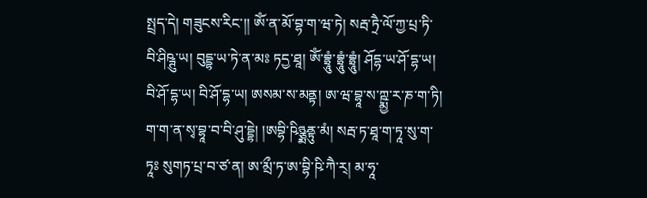སྤྲད་དེ། གཟུངས་རིང་།། ཨོཾ་ན་མོ་བྷ་ག་ཝ་ཏེ། སརྦ་ཏྲཻ་ལོ་ཀྱ་པྲ་ཏི་བི་ཤིཥྚུ་ཡ། བུདྡྷ་ཡ་ཏེ་ན་མཿ ཏདྱ་ཐཱ། ཨོཾ་བྷྲཱུཾ་བྷྲཱུཾ་བྷྲཱུཾ། ཤོདྷ་ཡ་ཤོ་དྷ་ཡ། བི་ཤོ་དྷ་ཡ། བི་ཤོ་དྷ་ཡ། ཨསམ་ས་མནྟ། ཨ་ཝ་བྷཱ་ས་ཀྵྨྱ་ར་ཎ་ག་ཏི། ག་ག་ན་སྭ་བྷཱ་བ་བི་ཤུ་དྡྷེ། །ཨབྷི་ཥིཉྩྨནྟུ་མཾ། སརྦ་ཏ་ཐཱ་ག་ཏཱ་སུ་ག་ཏཱཿ སུགཏ་པྲ་བ་ཙ་ན། ཨ་མྲྀ་ཏ་ཨ་བྷི་ཥི་ཀཻ་ར྄། མ་ཧཱ་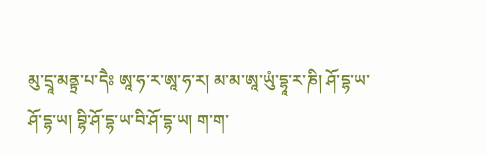མུ་དྲཱ་མནྟྲ་པ་དཻཿ ཨཱ་ཧ་ར་ཨཱ་ཧ་ར། མ་མ་ཨཱ་ཡུཾ་དྷཱ་ར་ཎི། ཤོ་དྷ་ཡ་ཤོ་དྷ་ཡ། བྷི་ཤོ་དྷ་ཡ་བི་ཤོ་དྷ་ཡ། ག་ག་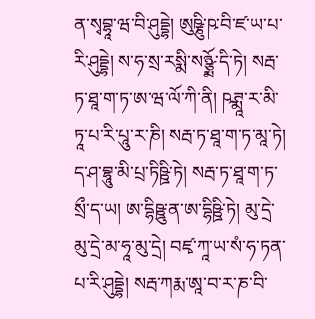ན་སྭབྷཱ་ཝ་བི་ཤུདྡྷེ། ཨུཥྞིུ་ཥ་བི་ཛ་ཡ་པ་རི་ཤུདྡྷེ། ས་ཧ་སྲ་རསྨི་སཉྩྨོ་དི་ཏེ། སརྦ་ཏ་ཐཱ་ག་ཏ་ཨ་ཝ་ལོ་ཀི་ནི། ཥཊྨཱ་ར་མི་ཏཱ་པ་རི་པཱུ་ར་ཎི། སརྦ་ཏ་ཐཱ་ག་ཏ་མཱ་ཏེ། ད་ཤ་བྷཱུ་མི་པྲ་ཏིཥྛི་ཏེ། སརྦ་ཏ་ཐཱ་ག་ཏ་སྲྀ་ད་ཡ། ཨ་དྷིཥྛུ་ན་ཨ་དྷིཥྛི་ཏེ། མུ་དྲེ་མུ་དྲེ་མ་ཧཱ་མུ་དྲེ། བཛྭ་ཀཱ་ཡ་སཾ་ཧ་ཏན་པ་རི་ཤུདྡྷེ། སརྦ་ཀརྨ་ཨཱ་བ་ར་ཎ་བི་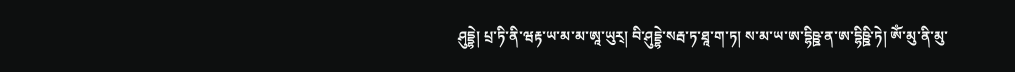ཤུདྡྷེ། པྲ་ཏི་ནི་ཝརྟ་ཡ་མ་མ་ཨཱ་ཡུར྄། བི་ཤུདྡྷེ་སརྦ་ཏ་ཐཱ་ག་ཏ། ས་མ་ཡ་ཨ་དྷིཥྛ་ན་ཨ་དྷིཥྛི་ཏེ། ཨོཾ་མུ་ནི་མུ་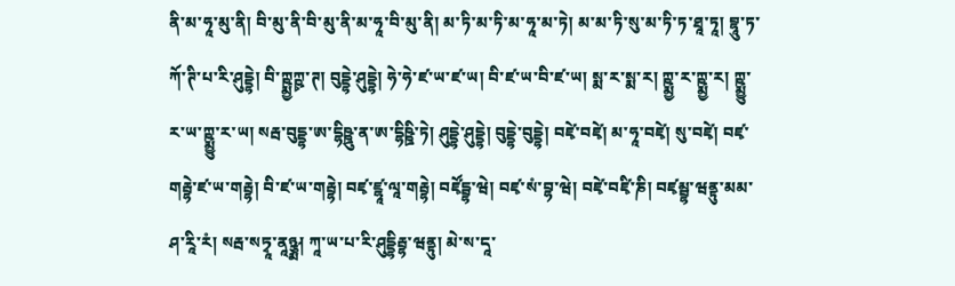ནི་མ་ཧཱ་མུ་ནི། བི་མུ་ནི་བི་མུ་ནི་མ་ཧཱ་བི་མུ་ནི། མ་ཏི་མ་ཏི་མ་ཧཱ་མ་ཏེ། མ་མ་ཏི་སུ་མ་ཏི་ཏ་ཐཱ་ཏཱ། བྷཱུ་ཏ་ཀོ་ཊི་པ་རི་ཤུདྡྷེ། བི་ཀྵྨྱཀྵྭ་ཊ། བུདྡྷེ་ཤུདྡྷེ། ཧེ་ཧེ་ཛ་ཡ་ཛ་ཡ། བི་ཛ་ཡ་བི་ཛ་ཡ། སྨ་ར་སྨ་ར། ཀྵྨྱ་ར་ཀྵྨྱ་ར། ཀྵྨྱུ་ར་ཡ་ཀྵྨྱུ་ར་ཡ། སརྦ་བུདྡྷ་ཨ་དྷིཥྛུ་ན་ཨ་དྷིཥྛི་ཏེ། ཤུདྡྷེ་ཤུདྡྷེ། བུདྡྷེ་བུདྡྷེ། བཛྭེ་བཛྭེ། མ་ཧཱ་བཛྭེ། སུ་བཛྭེ། བཛྭ་གརྦྷེ་ཛ་ཡ་གརྦྷེ། བི་ཛ་ཡ་གརྦྷེ། བཛྭ་ཛྷཱ་ལཱ་གརྦྷེ། བཛྭོདྦྷ་ཝེ། བཛྭ་སཾ་བྷ་ཝེ། བཛྭེ་བཛྭི་ཎི། བཛྭམྦྷ་ཝནྟུ་མམ་ཤ་རཱི་རཾ། སརྦ་སཏྭཱ་ནཱཉྩྨ། ཀཱ་ཡ་པ་རི་ཤུདྡྷིརྦྷ་ཝནྟུ། མེ་ས་དཱ་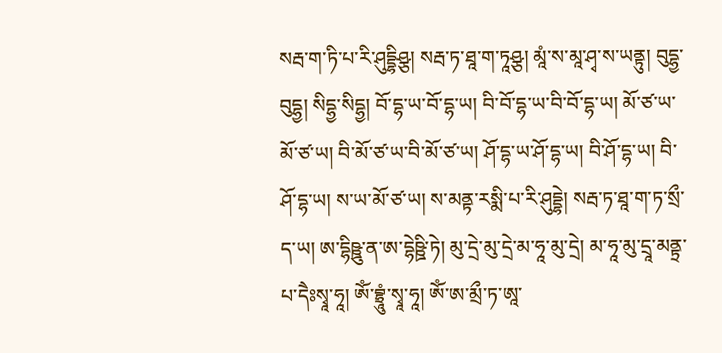སརྦ་ག་ཏི་པ་རི་ཤུདྡྷིཤྩ། སརྦ་ཏ་ཐཱ་ག་ཏཱཤྩ། མཱཾ་ས་མཱ་ཤྭ་ས་ཡནྟུ། བུདྷྱ་བུདྷྱ། སིདྷྱ་སིདྷྱ། བོ་དྷ་ཡ་བོ་དྷ་ཡ། བི་བོ་དྷ་ཡ་བི་བོ་དྷ་ཡ། མོ་ཙ་ཡ་མོ་ཙ་ཡ། བི་མོ་ཙ་ཡ་བི་མོ་ཙ་ཡ། ཤོ་དྷ་ཡ་ཤོ་དྷ་ཡ། བི་ཤོ་དྷ་ཡ། བི་ཤོ་དྷ་ཡ། ས་ཡ་མོ་ཙ་ཡ། ས་མནྟ་རསྨི་པ་རི་ཤུདྡྷེ། སརྦ་ཏ་ཐཱ་ག་ཏ་སྲྀ་ད་ཡ། ཨ་དྷིཥྛུ་ན་ཨ་དྷེཥྛི་ཏེ། མུ་དྲེ་མུ་དྲེ་མ་ཧཱ་མུ་དྲེ། མ་ཧཱ་མུ་དྲཱ་མནྟྲ་པ་དཻཿསྭཱ་ཧཱ། ཨོཾ་བྷྲཱུཾ་སྭཱ་ཧཱ། ཨོཾ་ཨ་མྲྀ་ཏ་ཨཱ་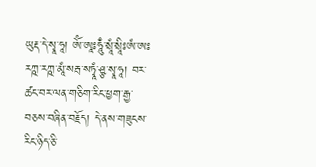ཡུརྡ་དེ་སྭཱ་ཧཱ། ཨོཾ་ཨཱཿཧཱུྃ་སྲཱཾ་སྲཱིཿཨཾ་ཨཿརཀྵ་རཀྵ་མཱཾ་སརྦ་སཏྭཱཾ་ཤྩ་སྭཱ་ཧཱ། བར་ཚང་བར་ལན་གཅིག་རིང་ཕྱག་རྒྱ་བཅས་བཞིན་བརྗོད། དེ་ནས་གཟུངས་རིང་ཉིད་ཅི་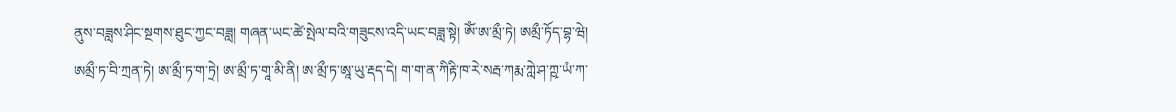ནུས་བཟླས་ཤིང་སྔགས་ཐུང་ཀྱང་བཟླ། གཞན་ཡང་ཚེ་སྤེལ་བའི་གཟུངས་འདི་ཡང་བཟླ་སྟེ། ཨོཾ་ཨ་མྲྀ་ཏེ། ཨམྲྀ་ཏོད་བྷ་ཝེ། ཨམྲྀ་ཏ་བི་ཀྲན་ཏེ། ཨ་མྲྀ་ཏ་ག་ཏྲེ། ཨ་མྲྀ་ཏ་གཱ་མི་ནི། ཨ་མྲྀ་ཏ་ཨཱ་ཡུ་རྡད་དེ། ག་ག་ན་ཀིརྟི་ཁ་རེ་སརྦ་ཀརྨ་ཀླེ་ཤ་ཀྵ་ཡཾ་ཀ་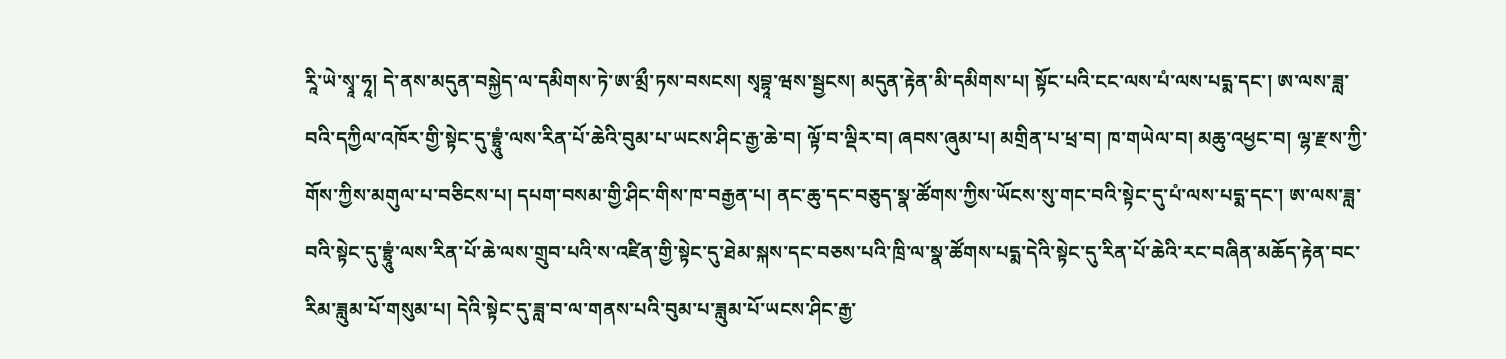རཱི་ཡེ་སྭཱ་ཧཱ། དེ་ནས་མདུན་བསྐྱེད་ལ་དམིགས་ཏེ་ཨ་མྲྀ་ཏས་བསངས། སྭབྷཱ་ཝས་སྦྱངས། མདུན་རྟེན་མི་དམིགས་པ། སྟོང་པའི་ངང་ལས་པཾ་ལས་པདྨ་དང་། ཨ་ལས་ཟླ་བའི་དཀྱིལ་འཁོར་གྱི་སྟེང་དུ་བྷྲཱུཾ་ལས་རིན་པོ་ཆེའི་བུམ་པ་ཡངས་ཤིང་རྒྱ་ཆེ་བ། ལྟོ་བ་ལྡིར་བ། ཞབས་ཞུམ་པ། མགྲིན་པ་ཕྲ་བ། ཁ་གཡེལ་བ། མཆུ་འཕྱང་བ། ལྷ་རྫས་ཀྱི་གོས་ཀྱིས་མགུལ་པ་བཅིངས་པ། དཔག་བསམ་གྱི་ཤིང་གིས་ཁ་བརྒྱན་པ། ནང་ཆུ་དང་བཅུད་སྣ་ཚོགས་ཀྱིས་ཡོངས་སུ་གང་བའི་སྟེང་དུ་པཾ་ལས་པདྨ་དང་། ཨ་ལས་ཟླ་བའི་སྟེང་དུ་བྷྲཱུཾ་ལས་རིན་པོ་ཆེ་ལས་གྲུབ་པའི་ས་འཛིན་གྱི་སྟེང་དུ་ཐེམ་སྐས་དང་བཅས་པའི་ཁྲི་ལ་སྣ་ཚོགས་པདྨ་དེའི་སྟེང་དུ་རིན་པོ་ཆེའི་རང་བཞིན་མཆོད་རྟེན་བང་རིམ་ཟླུམ་པོ་གསུམ་པ། དེའི་སྟེང་དུ་ཟླ་བ་ལ་གནས་པའི་བུམ་པ་ཟླུམ་པོ་ཡངས་ཤིང་རྒྱ་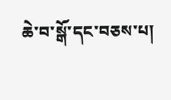ཆེ་བ་སྒོ་དང་བཅས་པ།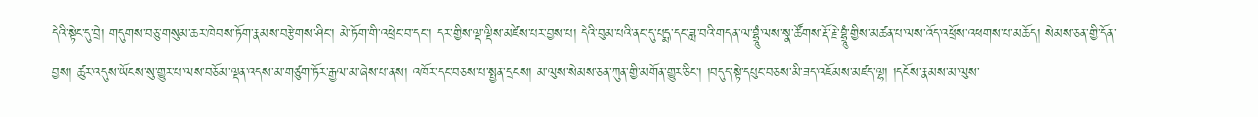དེའི་སྟེང་དུ་བྲེ། གདུགས་བཅུ་གསུམ་ཆར་ཁེབས་ཏོག་རྣམས་བརྩེགས་ཤིང་། མེ་ཏོག་གི་འཕྲེང་བ་དང་། དར་གྱིས་ལྡ་ལྡིས་མཛེས་པར་བྱས་པ། དེའི་བུམ་པའི་ནང་དུ་པདྨ་དང་ཟླ་བའི་གདན་ལ་བྷྲཱུཾ་ལས་སྣ་ཚོགས་རྡོ་རྗེ་བྷྲཱུཾ་གྱིས་མཚན་པ་ལས་འོད་འཕྲོས་འཕགས་པ་མཆོད། སེམས་ཅན་གྱི་དོན་བྱས། ཚུར་འདུས་ཡོངས་སུ་གྱུར་པ་ལས་བཅོམ་ལྡན་འདས་མ་གཙུག་ཏོར་རྒྱལ་མ་ཞེས་པ་ནས། འཁོར་དང་བཅས་པ་སྤྱན་དྲངས། མ་ལུས་སེམས་ཅན་ཀུན་གྱི་མགོན་གྱུར་ཅིང་། །བདུད་སྟེ་དཔུང་བཅས་མི་ཟད་འཇོམས་མཛད་ལྷ། །དངོས་རྣམས་མ་ལུས་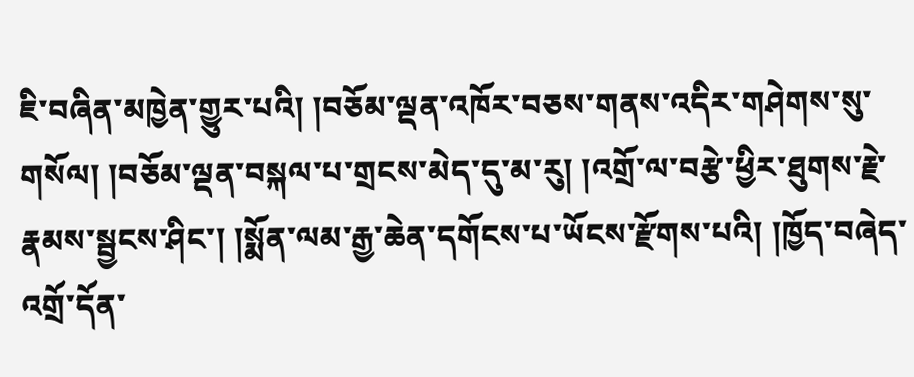ཇི་བཞིན་མཁྱེན་གྱུར་པའི། །བཅོམ་ལྡན་འཁོར་བཅས་གནས་འདིར་གཤེགས་སུ་གསོལ། །བཅོམ་ལྡན་བསྐལ་པ་གྲངས་མེད་དུ་མ་རུ། །འགྲོ་ལ་བརྩེ་ཕྱིར་ཐུགས་རྗེ་རྣམས་སྦྱངས་ཤིང་། །སྨོན་ལམ་རྒྱ་ཆེན་དགོངས་པ་ཡོངས་རྫོགས་པའི། །ཁྱོད་བཞེད་འགྲོ་དོན་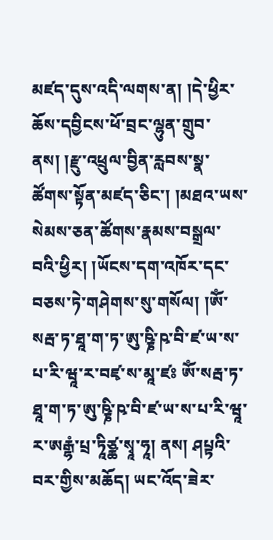མཛད་དུས་འདི་ལགས་ན། །དེ་ཕྱིར་ཆོས་དབྱིངས་ཕོ་བྲང་ལྷུན་གྲུབ་ནས། །རྫུ་འཕྲུལ་བྱིན་རླབས་སྣ་ཚོགས་སྟོན་མཛད་ཅིང་། །མཐའ་ཡས་སེམས་ཅན་ཚོགས་རྣམས་བསྒྲལ་བའི་ཕྱིར། །ཡོངས་དག་འཁོར་དང་བཅས་ཏེ་གཤེགས་སུ་གསོལ། །ཨོཾ་སརྦ་ཏ་ཐཱ་ག་ཏ་ཨུ་ཥྞི་ཥ་བི་ཛ་ཡ་ས་པ་རི་ཝཱ་ར་བཛྭ་ས་མཱ་ཛཿ ཨོཾ་སརྦ་ཏ་ཐཱ་ག་ཏ་ཨུ་ཥྞི་ཥ་བི་ཛ་ཡ་ས་པ་རི་ཝཱ་ར་ཨརྒྷཾ་པྲ་ཏཱིཙྪ་སྭཱ་ཧཱ། ནས། ཤཔྟའི་བར་གྱིས་མཆོད། ཡང་འོད་ཟེར་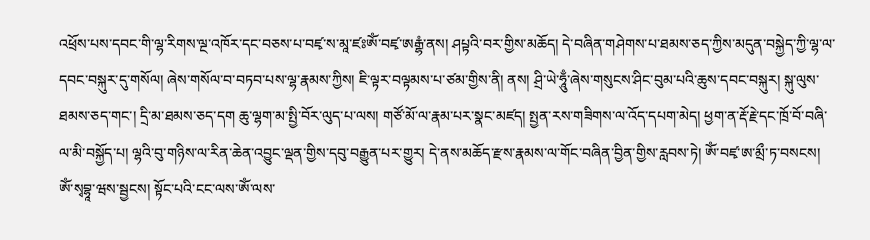འཕྲོས་པས་དབང་གི་ལྷ་རིགས་ལྔ་འཁོར་དང་བཅས་པ་བཛྭ་ས་མཱ་ཛཿཨོཾ་བཛྭ་ཨརྒྷཾ་ནས། ཤཔྟའི་བར་གྱིས་མཆོད། དེ་བཞིན་གཤེགས་པ་ཐམས་ཅད་ཀྱིས་མདུན་བསྐྱེད་ཀྱི་ལྷ་ལ་དབང་བསྐུར་དུ་གསོལ། ཞེས་གསོལ་བ་བཏབ་པས་ལྷ་རྣམས་ཀྱིས། ཇི་ལྟར་བལྟམས་པ་ཙམ་གྱིས་ནི། ནས། ཤྲི་ཡེ་ཧཱུྃ་ཞེས་གསུངས་ཤིང་བུམ་པའི་ཆུས་དབང་བསྐུར། སྐུ་ལུས་ཐམས་ཅད་གང་། དྲི་མ་ཐམས་ཅད་དག ཆུ་ལྷག་མ་སྤྱི་བོར་ལུད་པ་ལས། གཙོ་མོ་ལ་རྣམ་པར་སྣང་མཛད། སྤྱན་རས་གཟིགས་ལ་འོད་དཔག་མེད། ཕྱག་ན་རྡོ་རྗེ་དང་ཁྲོ་བོ་བཞི་ལ་མི་བསྐྱོད་པ། ལྷའི་བུ་གཉིས་ལ་རིན་ཆེན་འབྱུང་ལྡན་གྱིས་དབུ་བརྒྱུན་པར་གྱུར། དེ་ནས་མཆོད་རྫས་རྣམས་ལ་གོང་བཞིན་བྱིན་གྱིས་རླབས་ཏེ། ཨོཾ་བཛྭ་ཨ་མྲྀ་ཏ་བསངས། ཨོཾ་སྭབྷཱ་ཝས་སྦྱངས། སྟོང་པའི་ངང་ལས་ཨོཾ་ལས་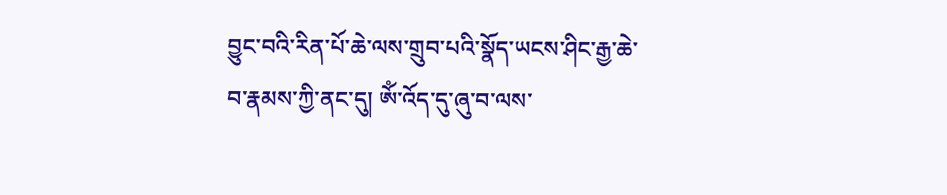བྱུང་བའི་རིན་པོ་ཆེ་ལས་གྲུབ་པའི་སྣོད་ཡངས་ཤིང་རྒྱ་ཆེ་བ་རྣམས་ཀྱི་ནང་དུ། ཨོཾ་འོད་དུ་ཞུ་བ་ལས་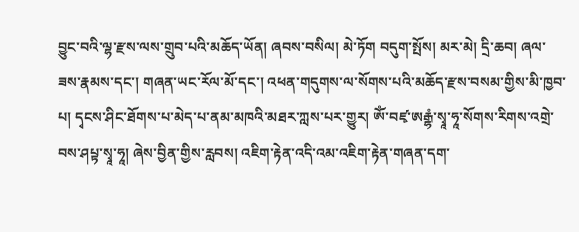བྱུང་བའི་ལྷ་རྫས་ལས་གྲུབ་པའི་མཆོད་ཡོན། ཞབས་བསིལ། མེ་ཏོག བདུག་སྤོས། མར་མེ། དྲི་ཆབ། ཞལ་ཟས་རྣམས་དང་། གཞན་ཡང་རོལ་མོ་དང་། འཕན་གདུགས་ལ་སོགས་པའི་མཆོད་རྫས་བསམ་གྱིས་མི་ཁྱབ་པ། དྭངས་ཤིང་ཐོགས་པ་མེད་པ་ནམ་མཁའི་མཐར་ཀླས་པར་གྱུར། ཨོཾ་བཛྭ་ཨརྒྷཾ་སྭཱ་ཧཱ་སོགས་རིགས་འགྲེ་བས་ཤཔྟ་སྭཱ་ཧཱ། ཞེས་བྱིན་གྱིས་རླབས། འཇིག་རྟེན་འདི་འམ་འཇིག་རྟེན་གཞན་དག་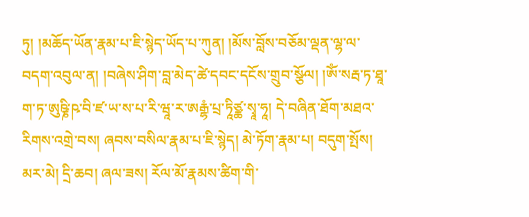ཏུ། །མཆོད་ཡོན་རྣམ་པ་ཇི་སྙེད་ཡོད་པ་ཀུན། །མོས་བློས་བཅོམ་ལྡན་ལྷ་ལ་བདག་འབུལ་ན། །བཞེས་ཤིག་བླ་མེད་ཚེ་དབང་དངོས་གྲུབ་སྩོལ། །ཨོཾ་སརྦ་ཏ་ཐཱ་ག་ཏ་ཨུཥྞི་ཥ་བི་ཛ་ཡ་ས་པ་རི་ཝཱ་ར་ཨརྒྷཾ་པྲ་ཏཱིཙྪ་སྭཱ་ཧཱ། དེ་བཞིན་ཐོག་མཐའ་རིགས་འགྲེ་བས། ཞབས་བསིལ་རྣམ་པ་ཇི་སྙེད། མེ་ཏོག་རྣམ་པ། བདུག་སྤོས། མར་མེ། དྲི་ཆབ། ཞལ་ཟས། རོལ་མོ་རྣམས་ཚིག་གི་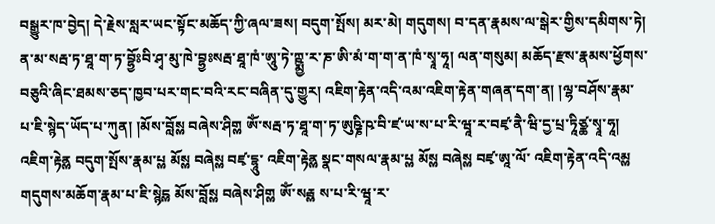བསྒྱུར་ཁ་བྱེད། དེ་རྗེས་སླར་ཡང་སྟོང་མཆོད་ཀྱི་ཞལ་ཟས། བདུག་སྤོས། མར་མེ། གདུགས། བ་དན་རྣམས་ལ་སྒེར་གྱིས་དམིགས་ཏེ། ན་མ་སརྦ་ཏ་ཐཱ་ག་ཏ་བྷྱོཿབི་ཤྭ་མུ་ཁེ་བྷྱཿསརྦ་ཐཱ་ཁཾ་ཨཱུ་ཏེ་ཀྵྨྱ་ར་ཎ་ཨི་མཾ་ག་ག་ན་ཁཾ་སྭཱ་ཧཱ། ལན་གསུམ། མཆོད་རྫས་རྣམས་ཕྱོགས་བཅུའི་ཞིང་ཐམས་ཅད་ཁྱབ་པར་གང་བའི་རང་བཞིན་དུ་གྱུར། འཇིག་རྟེན་འདི་འམ་འཇིག་རྟེན་གཞན་དག་ན། །ལྷ་བཤོས་རྣམ་པ་ཇི་སྙེད་ཡོད་པ་ཀུན། །མོས་བློསྎ བཞེས་ཤིགྎ ཨོཾ་སརྦ་ཏ་ཐཱ་ག་ཏ་ཨུཥྞི་ཥ་བི་ཛ་ཡ་ས་པ་རི་ཝཱ་ར་བཛྭ་ནཻ་ཝི་དྱ་པྲ་ཏཱིཙྪ་སྭཱ་ཧཱ། འཇིག་རྟེནྎ བདུག་སྤོས་རྣམ་པྎ མོསྎ བཞེསྎ བཛྭ་དྷཱུ་ འཇིག་རྟེནྎ སྣང་གསལ་རྣམ་པྎ མོསྎ བཞེསྎ བཛྭ་ཨཱ་ལོ་ འཇིག་རྟེན་འདི་འམྎ གདུགས་མཆོག་རྣམ་པ་ཇི་སྙེདྎ མོས་བློསྎ བཞེས་ཤིགྎ ཨོཾ་སརྦྎ ས་པ་རི་ཝཱ་ར་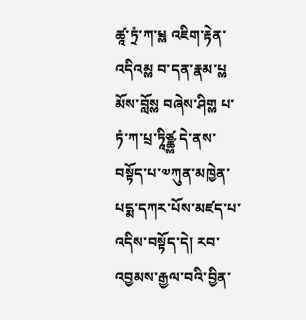ཚཱ་ཏྲཾ་ཀ་པྲྎ འཇིག་རྟེན་འདིའམྎ བ་དན་རྣམ་པྎ མོས་བློསྎ བཞེས་ཤིགྎ པ་ཏཾ་ཀ་པྲ་ཏཱིཙྪྎ དེ་ནས་བསྟོད་པ་༧ཀུན་མཁྱེན་པདྨ་དཀར་པོས་མཛད་པ་འདིས་བསྟོད་དེ། རབ་འབྱམས་རྒྱལ་བའི་བྱིན་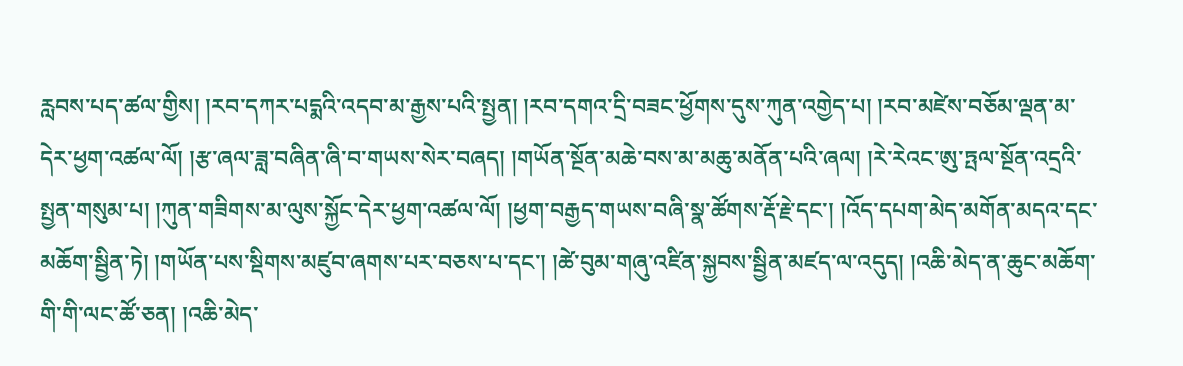རླབས་པད་ཚལ་གྱིས། །རབ་དཀར་པདྨའི་འདབ་མ་རྒྱས་པའི་སྤྱན། །རབ་དགའ་དྲི་བཟང་ཕྱོགས་དུས་ཀུན་འགྱེད་པ། །རབ་མཛེས་བཅོམ་ལྡན་མ་དེར་ཕྱག་འཚལ་ལོ། །རྩ་ཞལ་ཟླ་བཞིན་ཞི་བ་གཡས་སེར་བཞད། །གཡོན་སྔོན་མཆེ་བས་མ་མཆུ་མནོན་པའི་ཞལ། །རེ་རེའང་ཨུ་ཏྤལ་སྔོན་འདྲའི་སྤྱན་གསུམ་པ། །ཀུན་གཟིགས་མ་ལུས་སྐྱོང་དེར་ཕྱག་འཚལ་ལོ། །ཕྱག་བརྒྱད་གཡས་བཞི་སྣ་ཚོགས་རྡོ་རྗེ་དང་། །འོད་དཔག་མེད་མགོན་མདའ་དང་མཆོག་སྦྱིན་ཏེ། །གཡོན་པས་སྡིགས་མཛུབ་ཞགས་པར་བཅས་པ་དང་། །ཚེ་བུམ་གཞུ་འཛིན་སྐྱབས་སྦྱིན་མཛད་ལ་འདུད། །འཆི་མེད་ན་ཆུང་མཆོག་གི་གི་ལང་ཚོ་ཅན། །འཆི་མེད་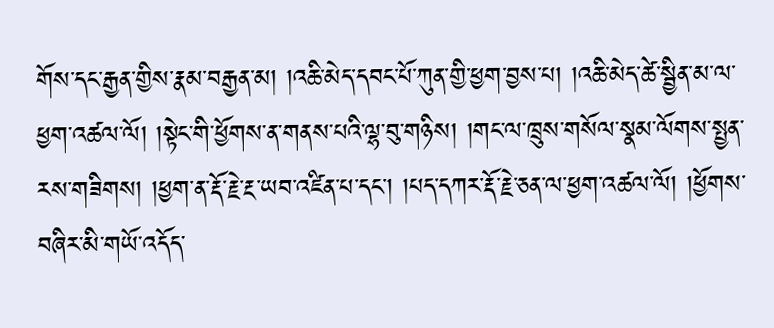གོས་དང་རྒྱན་གྱིས་རྣམ་བརྒྱན་མ། །འཆི་མེད་དབང་པོ་ཀུན་གྱི་ཕྱག་བྱས་པ། །འཆི་མེད་ཚེ་སྦྱིན་མ་ལ་ཕྱག་འཚལ་ལོ། །སྟེང་གི་ཕྱོགས་ན་གནས་པའི་ལྷ་བུ་གཉིས། །གང་ལ་ཁྲུས་གསོལ་སྣམ་ལོགས་སྤྱན་རས་གཟིགས། །ཕྱག་ན་རྡོ་རྗེ་རྔ་ཡབ་འཛིན་པ་དང་། །པད་དཀར་རྡོ་རྗེ་ཅན་ལ་ཕྱག་འཚལ་ལོ། །ཕྱོགས་བཞིར་མི་གཡོ་འདོད་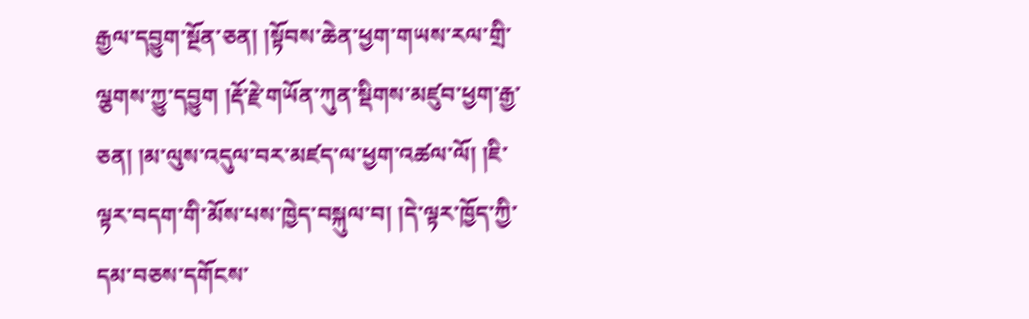རྒྱལ་དབྱུག་སྔོན་ཅན། །སྟོབས་ཆེན་ཕྱག་གཡས་རལ་གྲི་ལྕགས་ཀྱུ་དབྱུག །རྡོ་རྗེ་གཡོན་ཀུན་སྡིགས་མཛུབ་ཕྱག་རྒྱ་ཅན། །མ་ལུས་འདུལ་བར་མཛད་ལ་ཕྱག་འཚལ་ལོ། །ཇི་ལྟར་བདག་གི་མོས་པས་ཁྱེད་བསྐུལ་བ། །དེ་ལྟར་ཁྱོད་ཀྱི་དམ་བཅས་དགོངས་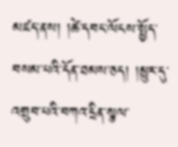མཛད་ནས། །ཚེ་དབང་ལོངས་སྤྱོད་བསམ་པའི་དོན་ཐམས་ཅད། །མྱུར་དུ་འགྲུབ་པའི་བཀའ་དྲིན་སྩལ་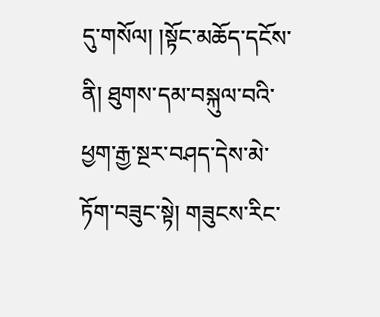དུ་གསོལ། །སྟོང་མཆོད་དངོས་ནི། ཐུགས་དམ་བསྐུལ་བའི་ཕྱག་རྒྱ་སྔར་བཤད་དེས་མེ་ཏོག་བཟུང་སྟེ། གཟུངས་རིང་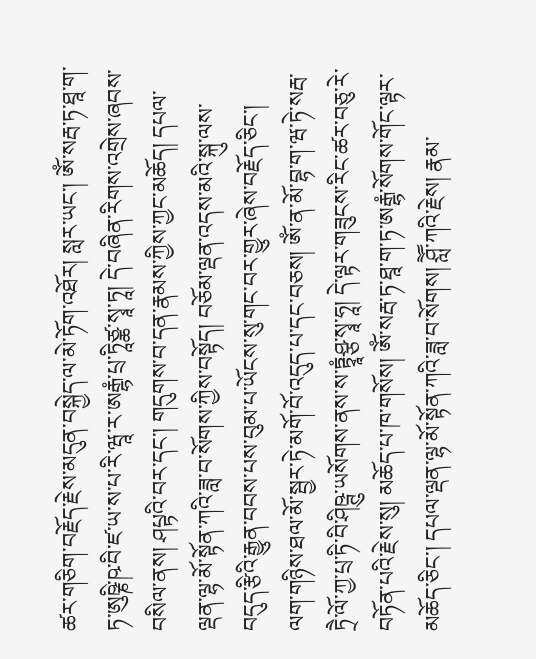ཚར་གཅིག་བརྗོད་རྗེས་མདུན་བསྐྱེད་ལ་མེ་ཏོག་འཐོར། སླར་ཡང་། ཨོཾ་སརྦ་ཏ་ཐཱ་ག་ཏ་ཨུཥྞི་ཥ་བི་ཛ་ཡ་ས་པ་རི་ཝཱ་ར་ཨརྒྷཾ་པྲ་ཏཱིཙྪ་སྭཱ་ཏཱ། དེ་བཞིན་རིགས་འགྲེས་ཞབས་བསིལ་ནས། ཤཔྟའི་བར་དང་། གདུགས་བ་དན་རྣམས་ཀྱིས་ཀྱང་མཆོད། དཔལ་ལྡན་ལྷ་མོ་སྟོན་ཀའི་ཟླ་བ་སོགས་ཀྱིས་བསྟོད། བཅོམ་ལྡན་འདས་མའི་སྐུ་ལས་བདུད་རྩིའི་རྒྱུན་བབས་པས་བུམ་པ་ཡོངས་སུ་གང་བར་གྱུར་ཞེས་བརྗོད་ཅིང་། ལག་གཉིས་ཐལ་མོ་སྦྱར་ཏེ་མགོ་བོ་འདུད་པ་དང་བཅས། ཨོཾ་ན་མོ་བྷ་ག་ཝ་ཏེ་སརྦ་ཏྲཻ་ལོ་ཀྱ་པྲ་ཏི་བི་ཤིཥྚུ་ཡསོགས་ནས་ས་ཏྟྭཱཾཤྩ་སྭཱ་ཧཱ། དེ་ལྟར་གཟུངས་རིང་ཚར་བཅུ་རེ་བཏོན་པའི་རྗེས་སུ། མཆོད་པ་ཁ་གསོས། ཨོཾ་སརྦ་ཏ་ཐཱ་ག་ཏ་ཨརྒྷཾ་སོགས་གོང་ལྟར་མཆོད་ཅིང་། དཔལ་ལྡན་ལྷ་མོ་སྟོན་ཀའི་ཟླ་བ་སོགས། ཤླཽ་ཀའི་རྗེས། རྣམ་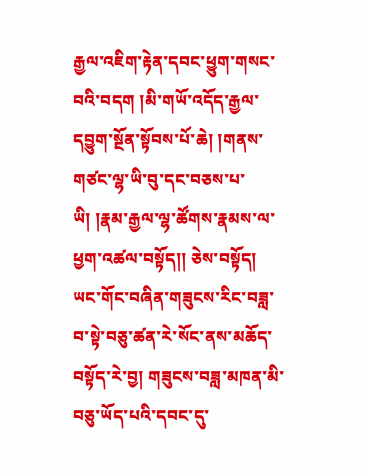རྒྱལ་འཇིག་རྟེན་དབང་ཕྱུག་གསང་བའི་བདག །མི་གཡོ་འདོད་རྒྱལ་དབྱུག་སྔོན་སྟོབས་པོ་ཆེ། །གནས་གཙང་ལྷ་ཡི་བུ་དང་བཅས་པ་ཡི། །རྣམ་རྒྱལ་ལྷ་ཚོགས་རྣམས་ལ་ཕྱག་འཚལ་བསྟོད།། ཅེས་བསྟོད། ཡང་གོང་བཞིན་གཟུངས་རིང་བཟླ་བ་སྟེ་བཅུ་ཚན་རེ་སོང་ནས་མཆོད་བསྟོད་རེ་བྱ། གཟུངས་བཟླ་མཁན་མི་བཅུ་ཡོད་པའི་དབང་དུ་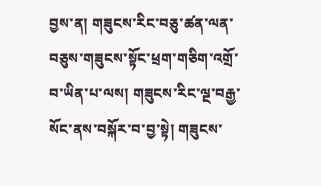བྱས་ན། གཟུངས་རིང་བཅུ་ཚན་ལན་བཅུས་གཟུངས་སྟོང་ཕྲག་གཅིག་འགྲོ་བ་ཡིན་པ་ལས། གཟུངས་རིང་ལྔ་བརྒྱ་སོང་ནས་བསྐོར་བ་བྱ་སྟེ། གཟུངས་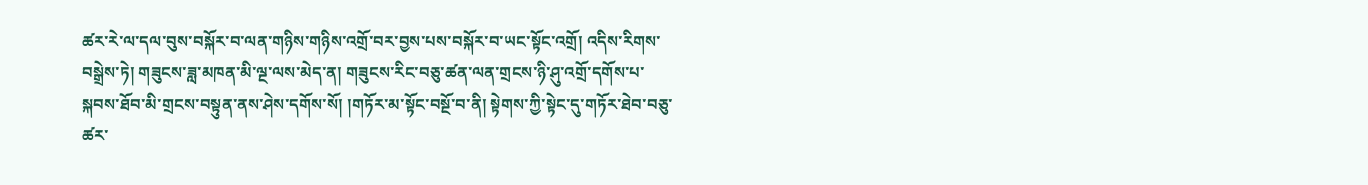ཚར་རེ་ལ་དལ་བུས་བསྐོར་བ་ལན་གཉིས་གཉིས་འགྲོ་བར་བྱས་པས་བསྐོར་བ་ཡང་སྟོང་འགྲོ། འདིས་རིགས་བསྒྲེས་ཏེ། གཟུངས་ཟླ་མཁན་མི་ལྔ་ལས་མེད་ན། གཟུངས་རིང་བཅུ་ཚན་ལན་གྲངས་ཉི་ཤུ་འགྲོ་དགོས་པ་སྐབས་ཐོབ་མི་གྲངས་བསྟུན་ནས་ཤེས་དགོས་སོ། །གཏོར་མ་སྟོང་བསྔོ་བ་ནི། སྟེགས་ཀྱི་སྟེང་དུ་གཏོར་ཐེབ་བཅུ་ཚར་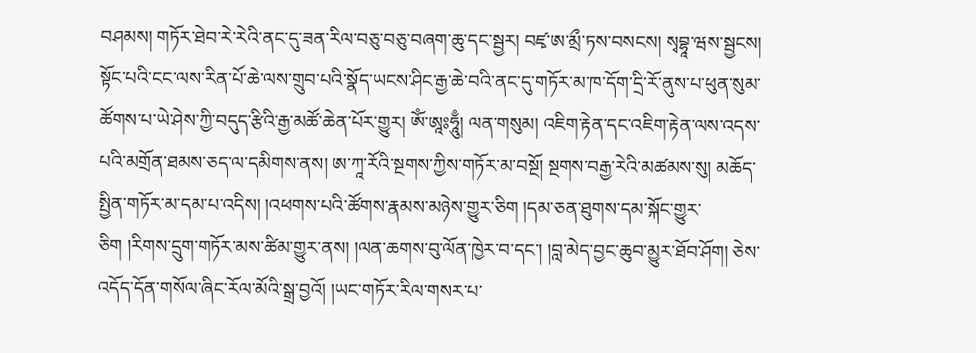བཤམས། གཏོར་ཐེབ་རེ་རེའི་ནང་དུ་ཟན་རིལ་བཅུ་བཅུ་བཞག་ཆུ་དང་སྦྱར། བཛྭ་ཨ་མྲྀ་ཏས་བསངས། སྭབྷཱ་ཝས་སྦྱངས། སྟོང་པའི་ངང་ལས་རིན་པོ་ཆེ་ལས་གྲུབ་པའི་སྣོད་ཡངས་ཤིང་རྒྱ་ཆེ་བའི་ནང་དུ་གཏོར་མ་ཁ་དོག་དྲི་རོ་ནུས་པ་ཕུན་སུམ་ཚོགས་པ་ཡེ་ཤེས་ཀྱི་བདུད་རྩིའི་རྒྱ་མཚོ་ཆེན་པོར་གྱུར། ཨོཾ་ཨཱཿཧཱུྃ། ལན་གསུམ། འཇིག་རྟེན་དང་འཇིག་རྟེན་ལས་འདས་པའི་མགྲོན་ཐམས་ཅད་ལ་དམིགས་ནས། ཨ་ཀཱ་རོའི་སྔགས་ཀྱིས་གཏོར་མ་བསྔོ། སྔགས་བརྒྱ་རེའི་མཚམས་སུ། མཆོད་སྤྱིན་གཏོར་མ་དམ་པ་འདིས། །འཕགས་པའི་ཚོགས་རྣམས་མཉེས་གྱུར་ཅིག །དམ་ཅན་ཐུགས་དམ་སྐོང་གྱུར་ཅིག །རིགས་དྲུག་གཏོར་མས་ཚིམ་གྱུར་ནས། །ལན་ཆགས་བུ་ལོན་ཁྱེར་བ་དང་། །བླ་མེད་བྱང་ཆུབ་མྱུར་ཐོབ་ཤོག། ཅེས་འདོད་དོན་གསོལ་ཞིང་རོལ་མོའི་སྒྲ་བྱའོ། །ཡང་གཏོར་རིལ་གསར་པ་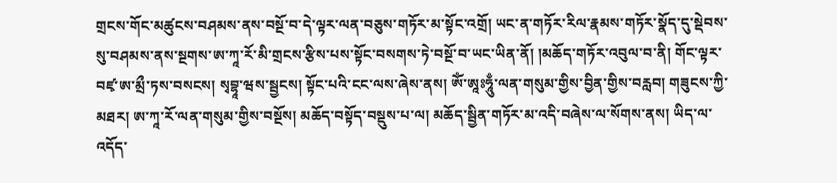གྲངས་གོང་མཚུངས་བཤམས་ནས་བསྔོ་བ་དེ་ལྟར་ལན་བཅུས་གཏོར་མ་སྟོང་འགྲོ། ཡང་ན་གཏོར་རིལ་རྣམས་གཏོར་སྣོད་དུ་སྡེབས་སུ་བཤམས་ནས་སྔགས་ཨ་ཀཱ་རོ་མི་གྲངས་རྩིས་པས་སྟོང་བསགས་ཏེ་བསྔོ་བ་ཡང་ཡིན་ནོ། །མཆོད་གཏོར་འབུལ་བ་ནི། གོང་ལྟར་བཛྭ་ཨ་མྲྀ་ཏས་བསངས། སྭབྷཱ་ཝས་སྦྱངས། སྟོང་པའི་ངང་ལས་ཞེས་ནས། ཨོཾ་ཨཱཿཧཱུྃ་ལན་གསུམ་གྱིས་བྱིན་གྱིས་བརླབ། གཟུངས་ཀྱི་མཐར། ཨ་ཀཱ་རོ་ལན་གསུམ་གྱིས་བསྔོས། མཆོད་བསྟོད་བསྡུས་པ་ལ། མཆོད་སྦྱིན་གཏོར་མ་འདི་བཞེས་ལ་སོགས་ནས། ཡིད་ལ་འདོད་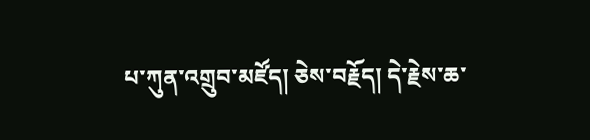པ་ཀུན་འགྲུབ་མཛོད། ཅེས་བརྗོད། དེ་རྗེས་ཆ་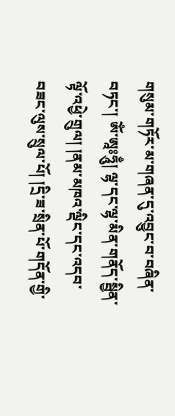གསུམ་གཏོར་མ་གཞན་དུ་འབྱུང་བ་བཞིན་བཏང་། ཨོཾ་ཨཱཿཧཱུྃ། ལྷ་དང་ལྷ་མིན་གནོད་སྦྱིན་ལྟོ་འཕྱེ་གྲུལ། །ནམ་མཁའ་ལྡིང་དང་འདབ་བཟང་ལུས་སྲུལ་པོ། །དྲི་ཟ་སྲིན་པོ་གདོན་གྱི་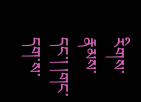རིགས་རྣམས་དང་། །གང་དག་ས་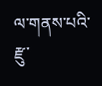ལ་གནས་པའི་རྫུ་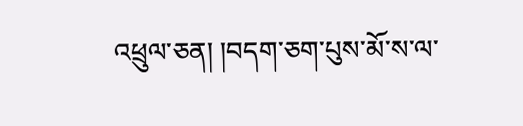འཕྲུལ་ཅན། །བདག་ཅག་པུས་མོ་ས་ལ་